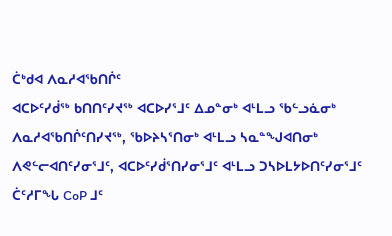ᑖᒃᑯᐊ ᐱᓇᓱᐊᖃᑎᒌᑦ
ᐊᑕᐅᑦᓯᑰᖅ ᑲᑎᑎᑦᓯᔪᖅ ᐊᑕᐅᓯᕐᒧᑦ ᐃᓄᓐᓂᒃ ᐊᒻᒪᓗ ᖃᓪᓗᓈᓂᒃ ᐱᓇᓱᐊᖃᑎᒌᑦᑎᓯᔪᖅ, ᖃᐅᔨᓴᕐᑎᓂᒃ ᐊᒻᒪᓗ ᓴᓇᓐᖑᐊᑎᓂᒃ ᐱᕙᓪᓕᐊᑎᑦᓯᓂᕐᒧᑦ, ᐊᑕᐅᑦᓯᑰᕐᑎᓯᓂᕐᒧᑦ ᐊᒻᒪᓗ ᑐᓴᐅᒪᔭᐅᑎᑦᓯᓂᕐᒧᑦ ᑖᑦᓱᒥᖓ CoP ᒧᑦ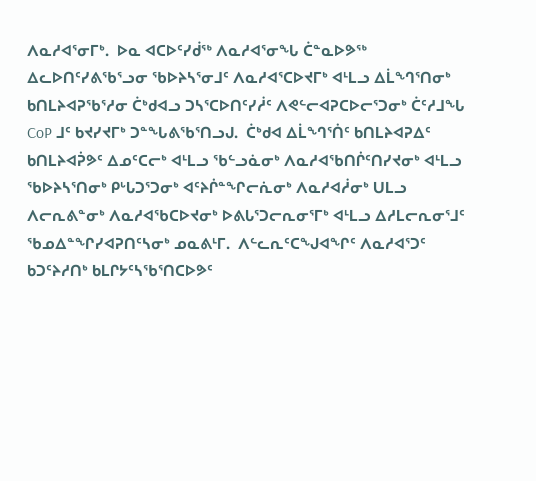ᐱᓇᓱᐊᕐᓂᒥᒃ.  ᐅᓇ ᐊᑕᐅᑦᓯᑰᖅ ᐱᓇᓱᐊᕐᓂᖓ ᑖᓐᓇᐅᕗᖅ ᐃᓚᐅᑎᑦᓯᕕᖃᕐᓗᓂ ᖃᐅᔨᓴᕐᓂᒧᑦ ᐱᓇᓱᐊᕐᑕᐅᔪᒥᒃ ᐊᒻᒪᓗ ᐃᒫᙰᕐᑎᓂᒃ ᑲᑎᒪᔨᐊᕈᖃᕐᓱᓂ ᑖᒃᑯᐊᓗ ᑐᓴᕐᑕᐅᑎᑦᓯᓲᑦ ᐱᕙᓪᓕᐊᕈᑕᐅᓕᕐᑐᓂᒃ ᑖᑦᓱᒧᖓ CoP ᒧᑦ ᑲᔪᓯᔪᒥᒃ ᑐᓐᖓᕕᖃᕐᑎᓗᒍ.  ᑖᒃᑯᐊ ᐃᒫᙰᕐᑏᑦ ᑲᑎᒪᔨᐊᕈᐃᑦ ᑲᑎᒪᔨᐊᕉᕗᑦ ᐃᓄᑦᑕᓕᒃ ᐊᒻᒪᓗ ᖃᓪᓗᓈᓂᒃ ᐱᓇᓱᐊᖃᑎᒌᑦᑎᓯᔪᓂᒃ ᐊᒻᒪᓗ ᖃᐅᔨᓴᕐᑎᓂᒃ ᑭᒡᒐᑐᕐᑐᓂᒃ ᐊᑦᔨᒌᓐᖏᓕᕇᓂᒃ ᐱᓇᓱᐊᓲᓂᒃ ᑌᒪᓗ ᐱᓕᕆᕕᓐᓂᒃ ᐱᓇᓱᐊᖃᑕᐅᔪᓂᒃ ᐅᕕᒐᕐᑐᓕᕆᓂᕐᒥᒃ ᐊᒻᒪᓗ ᐃᓱᒪᓕᕆᓂᕐᒧᑦ ᖃᓄᐃᓐᖏᓯᐊᕈᑎᑦᓴᓂᒃ ᓄᓇᕕᒻᒥ.  ᐱᓪᓚᕆᑦᑕᖑᐊᖏᑦ ᐱᓇᓱᐊᕐᑐᑦ ᑲᑐᑦᔨᓱᑎᒃ ᑲᒪᒋᔭᑦᓴᖃᕐᑎᑕᐅᕗᑦ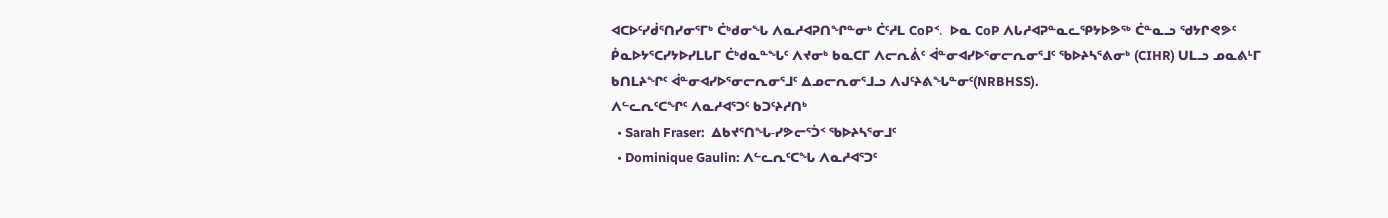ᐊᑕᐅᑦᓯᑰᕐᑎᓯᓂᕐᒥᒃ ᑖᒃᑯᓂᖓ ᐱᓇᓱᐊᕈᑎᖏᓐᓂᒃ ᑖᑦᓱᒪ CoPᑉ.  ᐅᓇ CoP ᐱᒐᓱᐊᕈᓐᓇᓚᕿᔭᐅᕗᖅ ᑖᓐᓇᓗ ᖁᔭᒋᕙᕗᑦ ᑮᓇᐅᔭᕐᑕᓯᔭᐅᓯᒪᒐᒥ ᑖᒃᑯᓇᓐᖓᑦ ᐱᔪᓂᒃ ᑲᓇᑕᒥ ᐱᓕᕆᕖᑦ ᐋᓐᓂᐊᓯᐅᕐᓂᓕᕆᓂᕐᒧᑦ ᖃᐅᔨᓴᕐᕕᓂᒃ (CIHR) ᑌᒪᓗ ᓄᓇᕕᒻᒥ ᑲᑎᒪᔨᖏᑦ ᐋᓐᓂᐊᓯᐅᕐᓂᓕᕆᓂᕐᒧᑦ ᐃᓄᓕᕆᓂᕐᒧᓗ ᐱᒍᑦᔨᕕᖓᓐᓂᑦ(NRBHSS).
ᐱᓪᓚᕆᑦᑕᖏᑦ ᐱᓇᓱᐊᕐᑐᑦ ᑲᑐᑦᔨᓱᑎᒃ
  • Sarah Fraser:  ᐃᑲᔪᕐᑎᖓ-ᓯᕗᓕᕐᑑᑉ ᖃᐅᔨᓴᕐᓂᒧᑦ
  • Dominique Gaulin: ᐱᓪᓚᕆᑦᑕᖓ ᐱᓇᓱᐊᕐᑐᑦ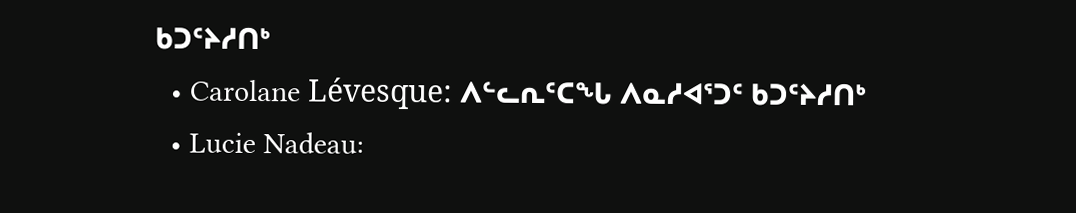ᑲᑐᑦᔨᓱᑎᒃ
  • Carolane Lévesque: ᐱᓪᓚᕆᑦᑕᖓ ᐱᓇᓱᐊᕐᑐᑦ ᑲᑐᑦᔨᓱᑎᒃ
  • Lucie Nadeau: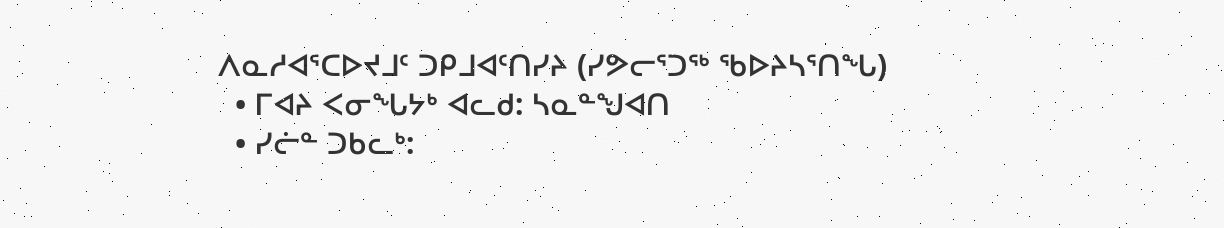ᐱᓇᓱᐊᕐᑕᐅᔪᒧᑦ ᑐᑭᒧᐊᑦᑎᓯᔨ (ᓯᕗᓕᕐᑐᖅ ᖃᐅᔨᓴᕐᑎᖓ)
  • ᒥᐊᔨ ᐸᓂᖓᔭᒃ ᐊᓚᑯ: ᓴᓇᓐᖑᐊᑎ
  • ᓯᓖᓐ ᑐᑲᓚᒃ: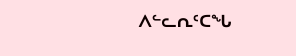ᐱᓪᓚᕆᑦᑕᖓ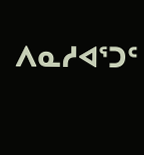ᐱᓇᓱᐊᕐᑐᑦ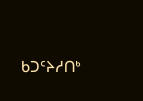ᑲᑐᑦᔨᓱᑎᒃ